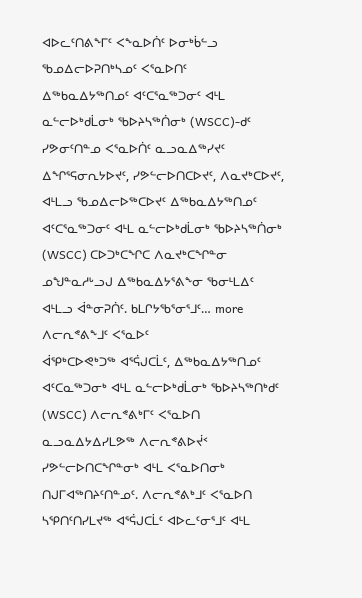ᐊᐅᓚᑦᑎᕕᖕᒥᑦ ᐸᖕᓇᐅᑏᑦ ᐅᓂᒃᑳᓪᓗ
ᖃᓄᐃᓕᐅᕈᑎᒃᓴᓄᑦ ᐸᕐᓇᐅᑎᑦ
ᐃᖅᑲᓇᐃᔭᖅᑎᓄᑦ ᐊᑦᑕᕐᓇᖅᑐᓂᑦ ᐊᒻᒪ ᓇᓪᓕᐅᒃᑯᒫᓂᒃ ᖃᐅᔨᓴᖅᑏᓂᒃ (WSCC)-ᑯᑦ ᓯᕗᓂᑦᑎᓐᓄ ᐸᕐᓇᐅᑏᑦ ᓇᓗᓇᐃᖅᓯᔪᑦ ᐃᖏᕐᕋᓂᕆᔭᐅᔪᑦ, ᓯᕗᓪᓕᐅᑎᑕᐅᔪᑦ, ᐱᓇᔪᒃᑕᐅᔪᑦ, ᐊᒻᒪᓗ ᖃᓄᐃᓕᐅᖅᑕᐅᔪᑦ ᐃᖅᑲᓇᐃᔭᖅᑎᓄᑦ ᐊᑦᑕᕐᓇᖅᑐᓂᑦ ᐊᒻᒪ ᓇᓪᓕᐅᒃᑯᒫᓂᒃ ᖃᐅᔨᓴᖅᑏᓂᒃ (WSCC) ᑕᐅᑐᒃᑕᖏᑕ ᐱᓇᔪᒃᑕᖏᓐᓂ ᓄᖑᓐᓇᓱᒡᓗᒍ ᐃᖅᑲᓇᐃᔭᕐᕕᖕᓂ ᖃᓂᒻᒪᐃᑦ ᐊᒻᒪᓗ ᐋᓐᓂᕈᑏᑦ. ᑲᒪᒋᔭᖃᕐᓂᕐᒧᑦ… more
ᐱᓕᕆᕝᕕᖕᒧᑦ ᐸᕐᓇᐅᑦ
ᐋᕿᒃᑕᐅᕙᒃᑐᖅ ᐊᕐᕌᒍᑕᒫᑦ, ᐃᖅᑲᓇᐃᔭᖅᑎᓄᑦ ᐊᑦᑕᓇᖅᑐᓂᒃ ᐊᒻᒪ ᓇᓪᓕᐅᒃᑯᒫᓂᒃ ᖃᐅᔨᓴᖅᑎᒃᑯᑦ (WSCC) ᐱᓕᕆᕝᕕᒃᒥᑦ ᐸᕐᓇᐅᑎ ᓇᓗᓇᐃᔭᐃᓯᒪᕗᖅ ᐱᓕᕆᕝᕕᐅᔫᑉ ᓯᕗᓪᓕᐅᑎᑕᖏᓐᓂᒃ ᐊᒻᒪ ᐸᕐᓇᐅᑎᓂᒃ ᑎᒍᒥᐊᖅᑎᔨᑦᑎᓐᓄᑦ. ᐱᓕᕆᕝᕕᒃᒧᑦ ᐸᕐᓇᐅᑎ ᓴᕿᑎᑦᑎᓯᒪᔪᖅ ᐊᕐᕌᒍᑕᒫᑦ ᐊᐅᓚᑦᓂᕐᒧᑦ ᐊᒻᒪ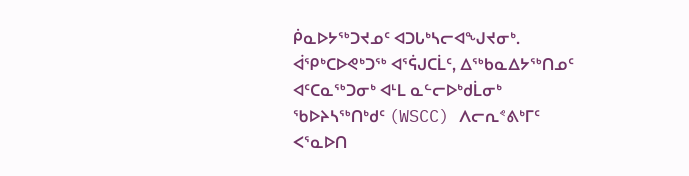ᑮᓇᐅᔭᖅᑐᔪᓄᑦ ᐊᑐᒐᒃᓴᓕᐊᖑᔪᓂᒃ.
ᐋᕿᒃᑕᐅᕙᒃᑐᖅ ᐊᕐᕌᒍᑕᒫᑦ, ᐃᖅᑲᓇᐃᔭᖅᑎᓄᑦ ᐊᑦᑕᓇᖅᑐᓂᒃ ᐊᒻᒪ ᓇᓪᓕᐅᒃᑯᒫᓂᒃ ᖃᐅᔨᓴᖅᑎᒃᑯᑦ (WSCC) ᐱᓕᕆᕝᕕᒃᒥᑦ ᐸᕐᓇᐅᑎ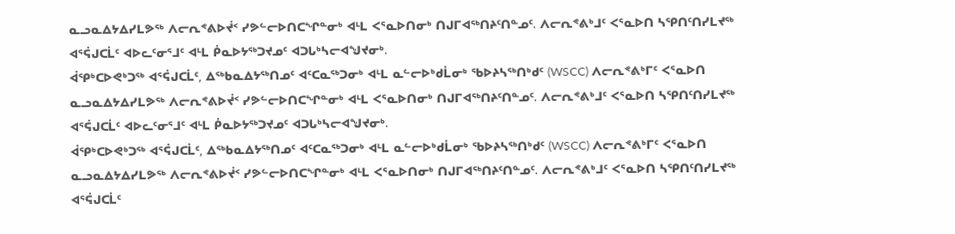ᓇᓗᓇᐃᔭᐃᓯᒪᕗᖅ ᐱᓕᕆᕝᕕᐅᔫᑉ ᓯᕗᓪᓕᐅᑎᑕᖏᓐᓂᒃ ᐊᒻᒪ ᐸᕐᓇᐅᑎᓂᒃ ᑎᒍᒥᐊᖅᑎᔨᑦᑎᓐᓄᑦ. ᐱᓕᕆᕝᕕᒃᒧᑦ ᐸᕐᓇᐅᑎ ᓴᕿᑎᑦᑎᓯᒪᔪᖅ ᐊᕐᕌᒍᑕᒫᑦ ᐊᐅᓚᑦᓂᕐᒧᑦ ᐊᒻᒪ ᑮᓇᐅᔭᖅᑐᔪᓄᑦ ᐊᑐᒐᒃᓴᓕᐊᖑᔪᓂᒃ.
ᐋᕿᒃᑕᐅᕙᒃᑐᖅ ᐊᕐᕌᒍᑕᒫᑦ, ᐃᖅᑲᓇᐃᔭᖅᑎᓄᑦ ᐊᑦᑕᓇᖅᑐᓂᒃ ᐊᒻᒪ ᓇᓪᓕᐅᒃᑯᒫᓂᒃ ᖃᐅᔨᓴᖅᑎᒃᑯᑦ (WSCC) ᐱᓕᕆᕝᕕᒃᒥᑦ ᐸᕐᓇᐅᑎ ᓇᓗᓇᐃᔭᐃᓯᒪᕗᖅ ᐱᓕᕆᕝᕕᐅᔫᑉ ᓯᕗᓪᓕᐅᑎᑕᖏᓐᓂᒃ ᐊᒻᒪ ᐸᕐᓇᐅᑎᓂᒃ ᑎᒍᒥᐊᖅᑎᔨᑦᑎᓐᓄᑦ. ᐱᓕᕆᕝᕕᒃᒧᑦ ᐸᕐᓇᐅᑎ ᓴᕿᑎᑦᑎᓯᒪᔪᖅ ᐊᕐᕌᒍᑕᒫᑦ ᐊᐅᓚᑦᓂᕐᒧᑦ ᐊᒻᒪ ᑮᓇᐅᔭᖅᑐᔪᓄᑦ ᐊᑐᒐᒃᓴᓕᐊᖑᔪᓂᒃ.
ᐋᕿᒃᑕᐅᕙᒃᑐᖅ ᐊᕐᕌᒍᑕᒫᑦ, ᐃᖅᑲᓇᐃᔭᖅᑎᓄᑦ ᐊᑦᑕᓇᖅᑐᓂᒃ ᐊᒻᒪ ᓇᓪᓕᐅᒃᑯᒫᓂᒃ ᖃᐅᔨᓴᖅᑎᒃᑯᑦ (WSCC) ᐱᓕᕆᕝᕕᒃᒥᑦ ᐸᕐᓇᐅᑎ ᓇᓗᓇᐃᔭᐃᓯᒪᕗᖅ ᐱᓕᕆᕝᕕᐅᔫᑉ ᓯᕗᓪᓕᐅᑎᑕᖏᓐᓂᒃ ᐊᒻᒪ ᐸᕐᓇᐅᑎᓂᒃ ᑎᒍᒥᐊᖅᑎᔨᑦᑎᓐᓄᑦ. ᐱᓕᕆᕝᕕᒃᒧᑦ ᐸᕐᓇᐅᑎ ᓴᕿᑎᑦᑎᓯᒪᔪᖅ ᐊᕐᕌᒍᑕᒫᑦ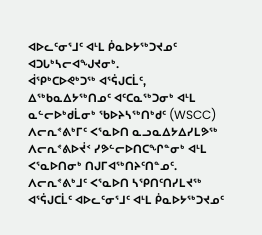ᐊᐅᓚᑦᓂᕐᒧᑦ ᐊᒻᒪ ᑮᓇᐅᔭᖅᑐᔪᓄᑦ ᐊᑐᒐᒃᓴᓕᐊᖑᔪᓂᒃ.
ᐋᕿᒃᑕᐅᕙᒃᑐᖅ ᐊᕐᕌᒍᑕᒫᑦ, ᐃᖅᑲᓇᐃᔭᖅᑎᓄᑦ ᐊᑦᑕᓇᖅᑐᓂᒃ ᐊᒻᒪ ᓇᓪᓕᐅᒃᑯᒫᓂᒃ ᖃᐅᔨᓴᖅᑎᒃᑯᑦ (WSCC) ᐱᓕᕆᕝᕕᒃᒥᑦ ᐸᕐᓇᐅᑎ ᓇᓗᓇᐃᔭᐃᓯᒪᕗᖅ ᐱᓕᕆᕝᕕᐅᔫᑉ ᓯᕗᓪᓕᐅᑎᑕᖏᓐᓂᒃ ᐊᒻᒪ ᐸᕐᓇᐅᑎᓂᒃ ᑎᒍᒥᐊᖅᑎᔨᑦᑎᓐᓄᑦ. ᐱᓕᕆᕝᕕᒃᒧᑦ ᐸᕐᓇᐅᑎ ᓴᕿᑎᑦᑎᓯᒪᔪᖅ ᐊᕐᕌᒍᑕᒫᑦ ᐊᐅᓚᑦᓂᕐᒧᑦ ᐊᒻᒪ ᑮᓇᐅᔭᖅᑐᔪᓄᑦ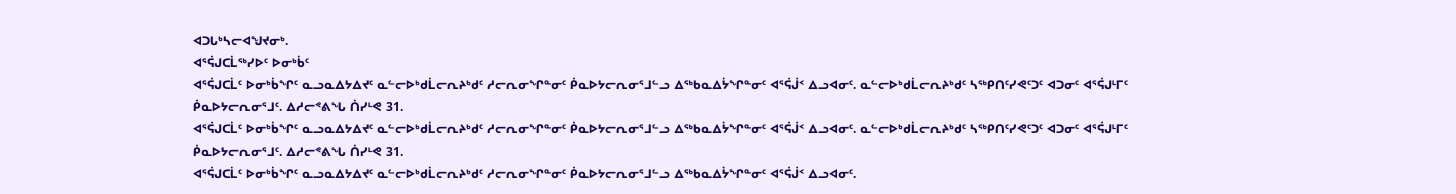ᐊᑐᒐᒃᓴᓕᐊᖑᔪᓂᒃ.
ᐊᕐᕌᒍᑕᒫᖅᓯᐅᑦ ᐅᓂᒃᑳᑦ
ᐊᕐᕌᒍᑕᒫᑦ ᐅᓂᒃᑳᖏᑦ ᓇᓗᓇᐃᔭᐃᔪᑦ ᓇᓪᓕᐅᒃᑯᒫᓕᕆᔨᒃᑯᑦ ᓱᓕᕆᓂᖏᓐᓂᑦ ᑮᓇᐅᔭᓕᕆᓂᕐᒧᓪᓗ ᐃᖅᑲᓇᐃᔮᖏᓐᓂᑦ ᐊᕐᕌᒎᑉ ᐃᓗᐊᓂᑦ. ᓇᓪᓕᐅᒃᑯᒫᓕᕆᔨᒃᑯᑦ ᓴᖅᑭᑎᑦᓯᕙᑦᑐᑦ ᐊᑐᓂᑦ ᐊᕐᕌᒍᒻᒥᑦ ᑮᓇᐅᔭᓕᕆᓂᕐᒧᑦ. ᐃᓱᓕᕝᕕᖓ ᑏᓯᒻᕙ 31.
ᐊᕐᕌᒍᑕᒫᑦ ᐅᓂᒃᑳᖏᑦ ᓇᓗᓇᐃᔭᐃᔪᑦ ᓇᓪᓕᐅᒃᑯᒫᓕᕆᔨᒃᑯᑦ ᓱᓕᕆᓂᖏᓐᓂᑦ ᑮᓇᐅᔭᓕᕆᓂᕐᒧᓪᓗ ᐃᖅᑲᓇᐃᔮᖏᓐᓂᑦ ᐊᕐᕌᒎᑉ ᐃᓗᐊᓂᑦ. ᓇᓪᓕᐅᒃᑯᒫᓕᕆᔨᒃᑯᑦ ᓴᖅᑭᑎᑦᓯᕙᑦᑐᑦ ᐊᑐᓂᑦ ᐊᕐᕌᒍᒻᒥᑦ ᑮᓇᐅᔭᓕᕆᓂᕐᒧᑦ. ᐃᓱᓕᕝᕕᖓ ᑏᓯᒻᕙ 31.
ᐊᕐᕌᒍᑕᒫᑦ ᐅᓂᒃᑳᖏᑦ ᓇᓗᓇᐃᔭᐃᔪᑦ ᓇᓪᓕᐅᒃᑯᒫᓕᕆᔨᒃᑯᑦ ᓱᓕᕆᓂᖏᓐᓂᑦ ᑮᓇᐅᔭᓕᕆᓂᕐᒧᓪᓗ ᐃᖅᑲᓇᐃᔮᖏᓐᓂᑦ ᐊᕐᕌᒎᑉ ᐃᓗᐊᓂᑦ.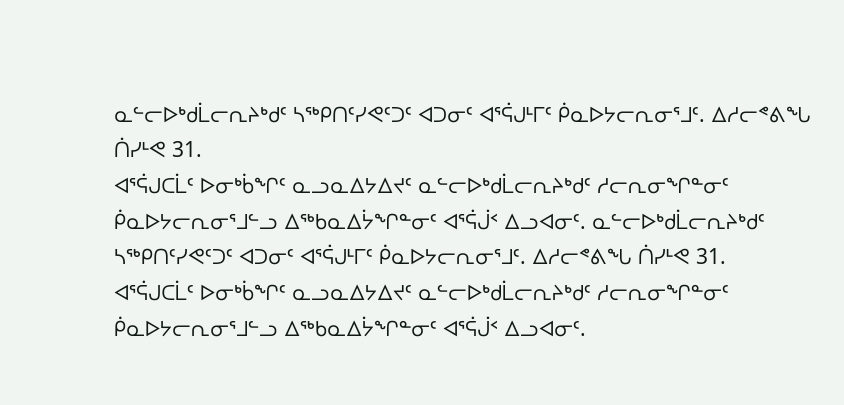ᓇᓪᓕᐅᒃᑯᒫᓕᕆᔨᒃᑯᑦ ᓴᖅᑭᑎᑦᓯᕙᑦᑐᑦ ᐊᑐᓂᑦ ᐊᕐᕌᒍᒻᒥᑦ ᑮᓇᐅᔭᓕᕆᓂᕐᒧᑦ. ᐃᓱᓕᕝᕕᖓ ᑏᓯᒻᕙ 31.
ᐊᕐᕌᒍᑕᒫᑦ ᐅᓂᒃᑳᖏᑦ ᓇᓗᓇᐃᔭᐃᔪᑦ ᓇᓪᓕᐅᒃᑯᒫᓕᕆᔨᒃᑯᑦ ᓱᓕᕆᓂᖏᓐᓂᑦ ᑮᓇᐅᔭᓕᕆᓂᕐᒧᓪᓗ ᐃᖅᑲᓇᐃᔮᖏᓐᓂᑦ ᐊᕐᕌᒎᑉ ᐃᓗᐊᓂᑦ. ᓇᓪᓕᐅᒃᑯᒫᓕᕆᔨᒃᑯᑦ ᓴᖅᑭᑎᑦᓯᕙᑦᑐᑦ ᐊᑐᓂᑦ ᐊᕐᕌᒍᒻᒥᑦ ᑮᓇᐅᔭᓕᕆᓂᕐᒧᑦ. ᐃᓱᓕᕝᕕᖓ ᑏᓯᒻᕙ 31.
ᐊᕐᕌᒍᑕᒫᑦ ᐅᓂᒃᑳᖏᑦ ᓇᓗᓇᐃᔭᐃᔪᑦ ᓇᓪᓕᐅᒃᑯᒫᓕᕆᔨᒃᑯᑦ ᓱᓕᕆᓂᖏᓐᓂᑦ ᑮᓇᐅᔭᓕᕆᓂᕐᒧᓪᓗ ᐃᖅᑲᓇᐃᔮᖏᓐᓂᑦ ᐊᕐᕌᒎᑉ ᐃᓗᐊᓂᑦ.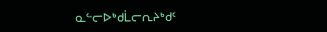ᓇᓪᓕᐅᒃᑯᒫᓕᕆᔨᒃᑯᑦ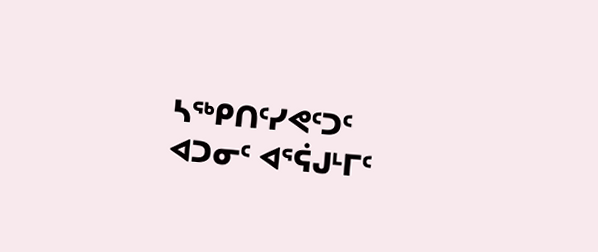ᓴᖅᑭᑎᑦᓯᕙᑦᑐᑦ ᐊᑐᓂᑦ ᐊᕐᕌᒍᒻᒥᑦ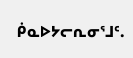ᑮᓇᐅᔭᓕᕆᓂᕐᒧᑦ.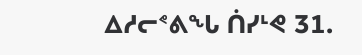ᐃᓱᓕᕝᕕᖓ ᑏᓯᒻᕙ 31.